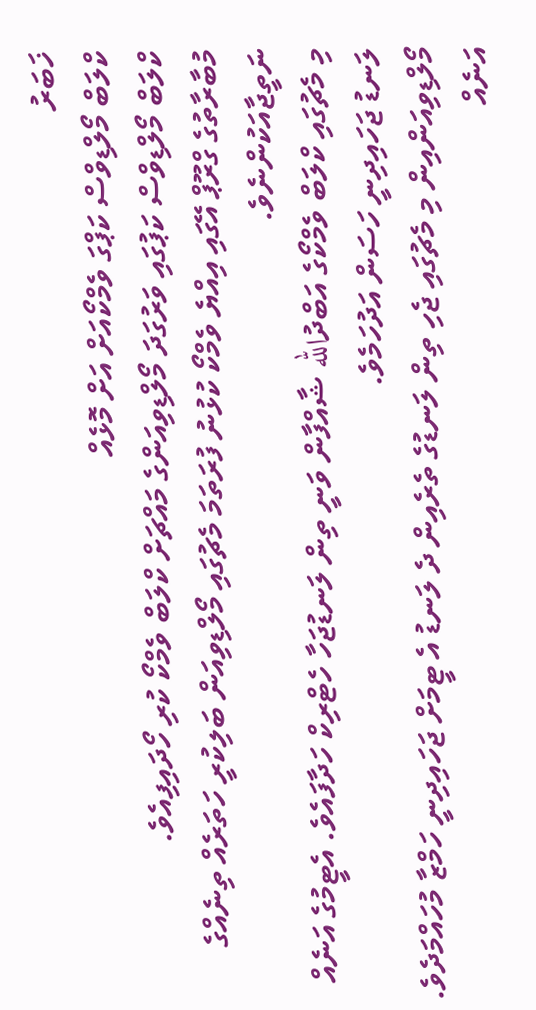ޚަބަރު
ކްލަބް މޯލްޑިވްސް ކަޕްގަ ވެމްކޯއަށް އަށް މޮޅެއް
ކްލަބް މޯލްޑިވްސް ކަޕުގައި ވަރުގަދަ މޯލްޑިވިއަންގެ މައްޗަށް ކްލަބް ވެމްކޯ ކުރި ހޯދައިފިއެވެ.
މުބާރާތުގެ ގްރޫޕް އޭގައި އިއްޔެ ވެމްކޯ ކުޅުނު ފުރަތަމަ މެޗުގައި މޯލްޑިވިއަން ބަލިކުރީ ހަތަރެއް ތިނެއްގެ ނަތީޖާއަކުންނެވެ.
މި މެޗުގައި ކްލަބް ވެމްކޯގެ އަބްދުالله ޝާއްފާން ވަނީ ތިން ލަނޑުޖަހާ ހެޓްރިކް ހަދާފައެވެ. އެޓީމުގެ އަނެއް ލަނޑު ޖަހައިދިނީ ހަސަން އަދުހަމެވެ.
މޯލްޑިވިއަންއިން މި މެޗުގައި ޖެހި ތިން ލަނޑުގެ ތެރެއިން ދެ ލަނޑު އެ ޓީމަށް ޖަހައިދިނީ ހަމްޒާ މުހައްމަދެވެ. އަނެއް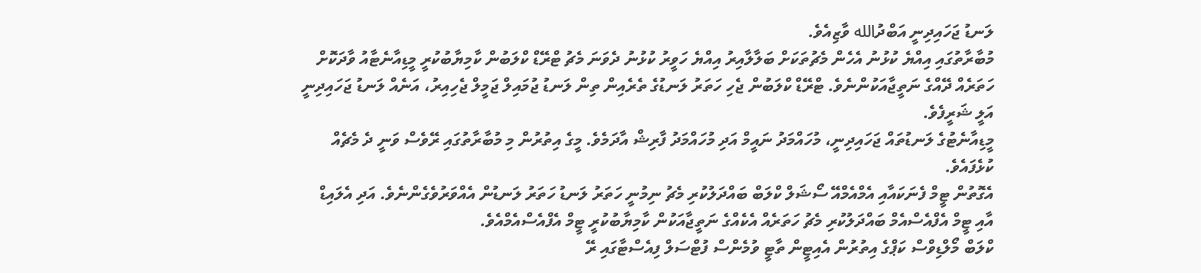ލަނޑު ޖަހައިދިނީ އަބްދުالله ވާޒިއެވެ.
މުބާރާތުގައި އިއްޔެ ކުޅުނު އެހެން މެޗުތަކަށް ބަލާލާއިރު އިއްޔެ ހަވީރު ކުޅުނު ދެވަނަ މެޗު ޓްރޭޑް ކްލަބުން ކާމިޔާބުކުރީ މީޑިއާނެޓާއު ވާދަކޮށް ހަތަރެއް ދޭއްގެ ނަތީޖާއަކުންނެވެ. ޓްރޭޑް ކްލަބުން ޖެހި ހަތަރު ލަނޑުގެ ތެރެއިން ތިން ލަނޑު ޖުމައިލް ޖަމީލް ޖެހިއިރު، އަނެއް ލަނޑު ޖަހައިދިނީ އަލީ ޝަރީފެވެ.
މީޑިއާނެޓުގެ ލަނޑުތައް ޖަހައިދިނީ، މުހައްމަދު ނައީމް އަދި މުހައްމަދު ފާރިޝް އާދަމެވެ. މީގެ އިތުރުން މި މުބާރާތުގައި ރޭވެސް ވަނީ ދެ މެޗެއް ކުޅެފައެވެ.
އެގޮތުން ޓީމް ފެނަކައާއި އެމްއެމްއޭ ސޯޝަލް ކްލަބް ބައްދަލުކުރި މެޗު ނިމުނީ ހަތަރު ލަނޑު ހަތަރު ލަނޑުން އެއްވަރުވެގެންނެވެ. އަދި އެލައިޑް އާއި ޓީމް އެފްއެސްއެމް ބައްދަލުކުރި މެޗު ހަތަރެއް އެކެއްގެ ނަތީޖާއަކުން ކާމިޔާބުކުރީ ޓީމް އެފްއެސްއެމްއެވެ.
ކްލަބް މޯލްޑިވްސް ކަޕްގެ އިތުރުން އެއިޓީން ތާޓީ ވުމެންސް ފުޓްސަލް ފިއެސްޓާގައި ރޭ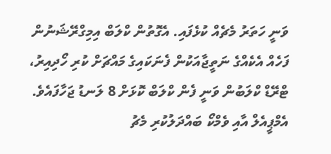ވަނީ ހަތަރު މެޗެއް ކުޅެފައި. އެގޮތުން ކްލަބް އިމިގްރޭޝަނުން ފަހެއް އެކެއްގެ ނަތީޖާއަކުން ފެނަކައިގެ މައްޗަށް ކުރި ހޯދިއިރު، ޓްރޭޑް ކްލަބުން ވަނީ ފެން ކްލަބް ކޮޅަށް 8 ލަނޑު ޖަހާފައެވެ.
އެމްޕީއެލް އާއި ވެމްކޯ ބައްދަލުކުރި މެޗު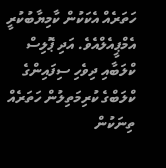ހަތަރެއް އެކަކުން ކާމިޔާބުކުރީ އެމްޕީއެލްއެވެ. އަދި ޕޮލިސް ކްލަބާއި ދިވެހި ސިފައިންގެ ކްލަބްގެ ކުރިމަތިލުން ހަތަރެއް ތިނަކުން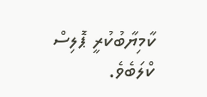ކާމިޔާބުކުރީ ޕޮލިސް ކްލަބެވެ.